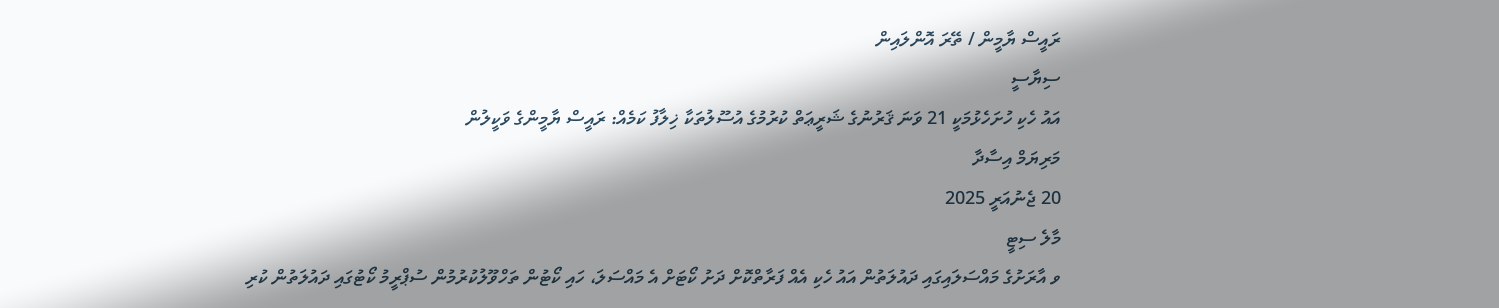ރައީސް ޔާމީން / ތޭރަ އޮންލައިން
ސިޔާސީ
އައު ހެކި ހުށަހެޅުމަކީ 21 ވަނަ ޤަރުނުގެ ޝަރީޢަތް ކުރުމުގެ އުސޫލުތަކާ ޚިލާފު ކަމެއް: ރައީސް ޔާމީންގެ ވަކީލުން
މަރިޔަމް އިސާދާ
20 ޖެނުއަރީ 2025
މާލެ ސިޓީ
ވ އާރަށުގެ މައްސަލައިގައި ދައުލަތުން އައު ހެކި އެއް ފަރާތްކޮށް ދަށު ކޯޓަށް އެ މައްސަލަ، ހައި ކޯޓުން ތަހްވޫލުކުރުމުން ސުޕްރީމު ކޯޓުގައި ދައުލަތުން ކުރި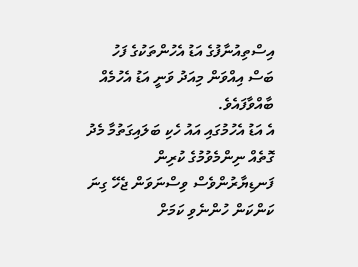އިސްތިއުނާފުގެ އަޑު އެހުންތަކުގެ ފަހު ބަސް އިއްވަން މިއަދު ވަނީ އަޑު އެހުމެއް ބާއްވާފައެވެ.
އެ އަޑު އެހުމުގައި އައު ހެކި ބަލައިގަތުމާ މެދު ގޮތެއް ނިންމެވުމުގެ ކުރިން ފަނޑިޔާރުންވެސް ވިސްނަވަން ޖެހޭ ގިނަ ކަންކަން ހުންނެވި ކަމަށް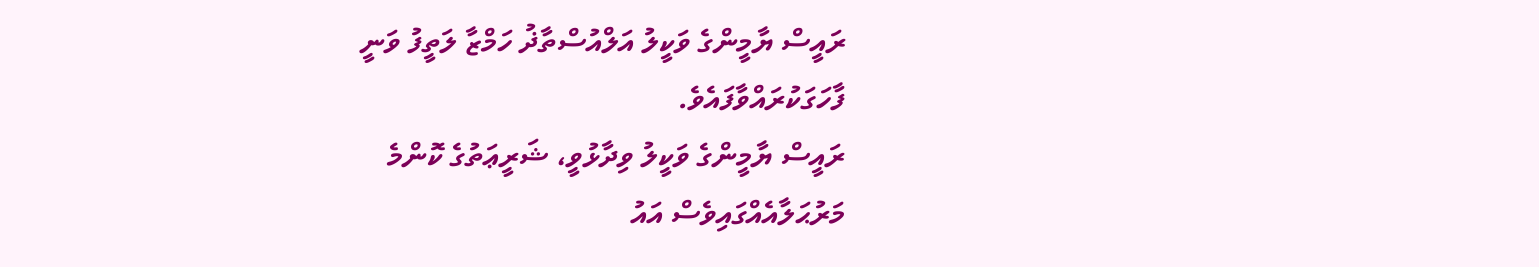ރައީސް ޔާމީންގެ ވަކީލު އަލްއުސްތާޛު ހަމްޒާ ލަތީފު ވަނީ ފާހަގަކުރައްވާފައެވެ.
ރައީސް ޔާމީންގެ ވަކީލު ވިދާޅުވީ، ޝަރީޢަތުގެ ކޮންމެ މަރުޙަލާއެއްގައިވެސް އައު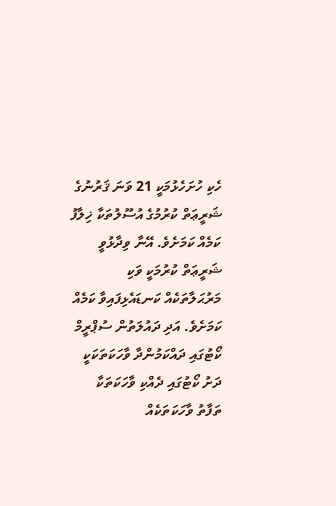ހެކި ހުށަހެޅުމަކީ 21 ވަނަ ޤަރުނުގެ ޝަރީޢަތް ކުރުމުގެ އުސޫލުތަކާ ޚިލާފު ކަމެއް ކަމަށެވެ. އޭނާ ވިދާޅުވީ ޝަރީޢަތް ކުރުމަކީ ވަކި މަރުޙަލާތަކެއް ކަނޑައެޅިފައިވާ ކަމެއް ކަމަށެވެ. އަދި ދައުލަތުން ސުޕްރީމް ކޯޓުގައި ދައްކަމުންދާ ވާހަކަތަކަކީ ދަށު ކޯޓުގައި ދެއްކި ވާހަކަތަކާ ތަފާތު ވާހަކަތަކެއް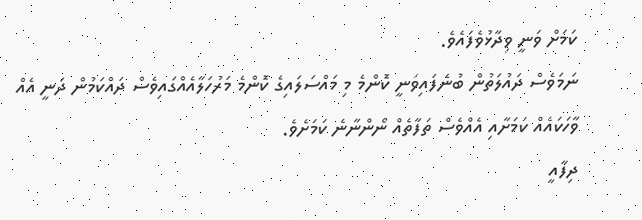ކަމަށް ވަނީ ވިދާޅުވެފައެވެ.
ނަމަވެސް ދައުލަތުން ބުނެފައިވަނީ ކޮންމެ މި މައްސަލައިގެ ކޮންމެ މަރުހަލާއެއްގައިވެސް ދައްކަމުން ދަނީ އެއް ވާހަކައެއް ކަމަށާއި އެއްވެސް ތަފާތެއް ނޯންނާނެ ކަމަށެވެ.
ދިފާއީ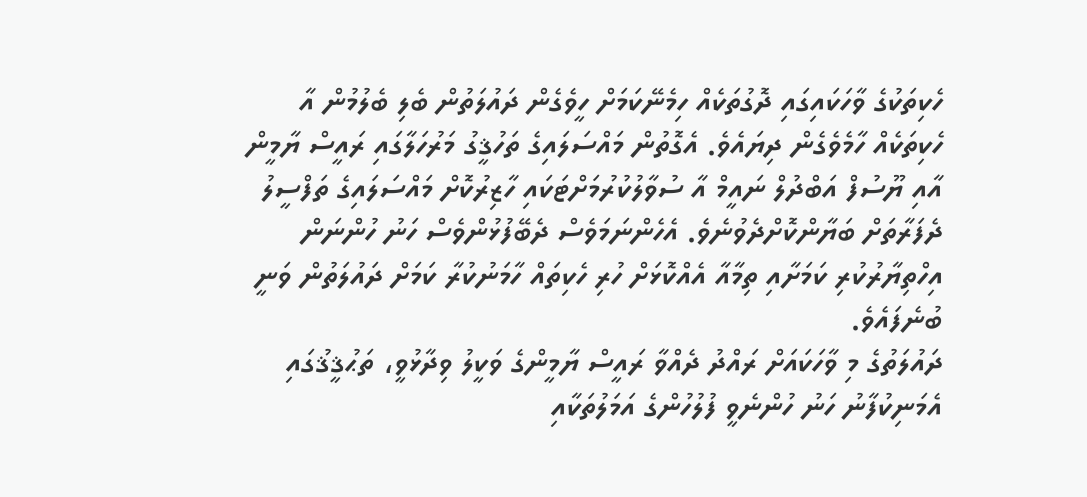ހެކިތަކުގެ ވާހަކައިގައި ދޮގުތަކެއް ހިމެނޭކަމަށް ހީވެގެން ދައުލަތުން ބެލި ބެލުމުން އާ ހެކިތަކެއް ހާމެވެގެން ދިޔައެވެ. އެގޮތުން މައްސަލައިގެ ތަހުޤީގު މަރުހަލާގައި ރައީސް ޔާމީން އާއި ޔޫސުފް އަބްދުލް ނައީމް އާ ސުވާލުކުރުމަށްޓަކައި ހާޒިރުކޮށް މައްސަލައިގެ ތަފްސީލު ދެފަރާތަށް ބަޔާންކޮށްދެވުނެވެ. އެހެންނަމަވެސް ދެބޭފުޅުންވެސް ހަނު ހުންނަން އިހްތިޔާރުކުރި ކަމަށާއި ތިމާއާ އެއްކޮޅަށް ހުރި ހެކިތައް ހާމަނުކުރާ ކަމަށް ދައުލަތުން ވަނީ ބުނެފައެވެ.
ދައުލަތުގެ މި ވާހަކައަށް ރައްދު ދެއްވާ ރައީސް ޔާމީންގެ ވަކީލު ވިދާޅުވީ، ތަޙުޤީޤުގައި އެމަނިކުފާނު ހަނު ހުންނެވީ ފުލުހުންގެ އަމަލުތަކާއި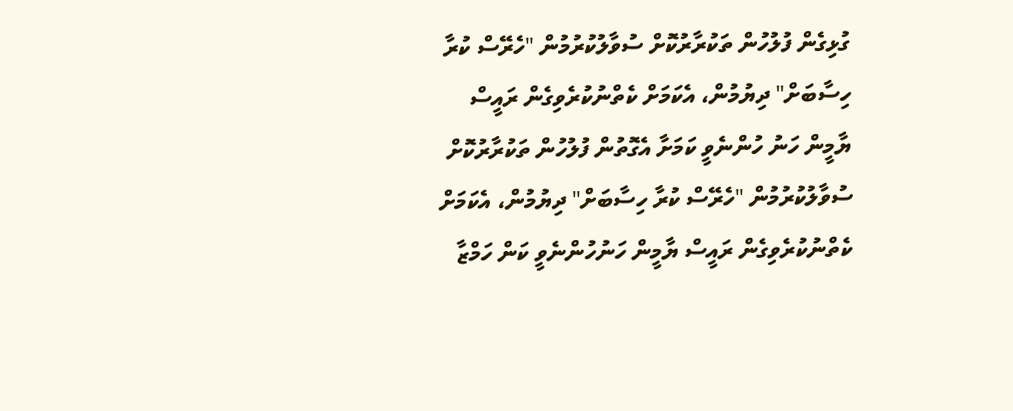ގުޅިގެން ފުލުހުން ތަކުރާރުކޮށް ސުވާލުކުރުމުން "ހެރޭސް ކުރާ ހިސާބަށް" ދިޔުމުން، އެކަމަށް ކެތްނުކުރެވިގެން ރައީސް ޔާމީން ހަނު ހުންނެވީ ކަމަށާ އެގޮތުން ފުލުހުން ތަކުރާރުކޮށް ސުވާލުކުރުމުން "ހެރޭސް ކުރާ ހިސާބަށް" ދިޔުމުން، އެކަމަށް ކެތްނުކުރެވިގެން ރައީސް ޔާމީން ހަނުހުންނެވީ ކަން ހަމްޒާ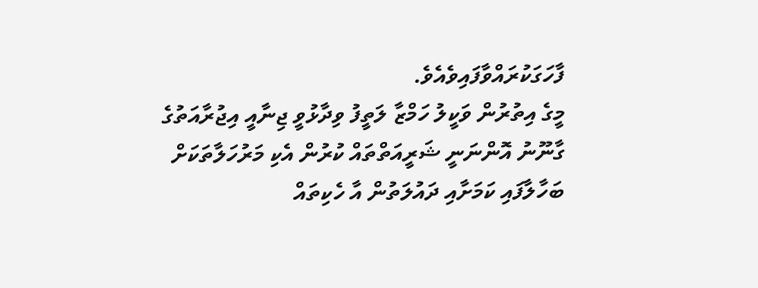ފާހަގަކުރައްވާފައިވެއެވެ.
މީގެ އިތުރުން ވަކީލު ހަމްޒާ ލަތީފު ވިދާޅުވީ ޖިނާއީ އިޖުރާއަތުގެ ގާނޫނު އޮންނަނީ ޝަރީއަތްތައް ކުރުން އެކި މަރުހަލާތަކަށް ބަހާލާފައި ކަމަށާއި ދައުލަތުން އާ ހެކިތައް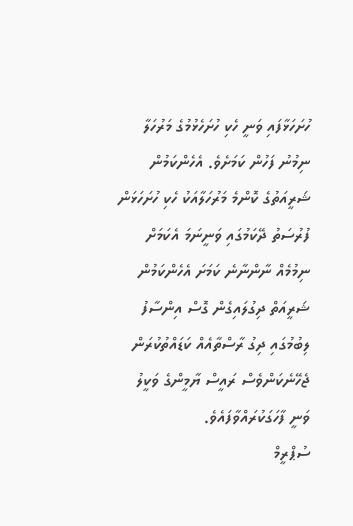ހުށަހަޅާފައި ވަނީ ހެކި ހުށަހެޅުމުގެ މަރުހަލާ ނިމުނު ފަހުން ކަމަށެވެ. އެހެންކަމުން ޝަރީއަތުގެ ކޮންމެ މަރުހަލާއަކު ހެކި ހުށަހަޅަން ފުރުސަތު ދޭކަމުގައި ވަނީނަމަ އެކަމަށް ނިމުމެއް ނާންނާނެ ކަމަށަ އެހެންކަމުން ޝަރީއަތް ދިގުލައިގެން ގޮސް އިންސާފު ލިބުމުގައި ދިގު ރާސްތާއެއް ކަޑައްތުކުރަން ޖެހޭނެކަންވެސް ރައީސް ޔާމީންގެ ވަކީލު ވަނީ ފާހަގަކުރައްވާފައެވެ.
ސުޕްރީމް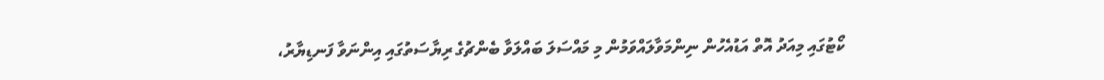ކޯޓުގައި މިއަދު އޮތް އަޑުއެހުން ނިންމަވާލައްވަމުން މި މައްސަލަ ބައްލަވާ ބެންޗުގެ ރިޔާސަތުގައި އިންނަވާ ފަނޑިޔާރު،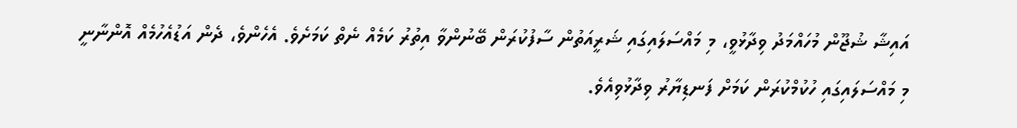އައިޝާ ޝުޖޫން މުހައްމަދު ވިދާޅުވީ، މި މައްސަލައިގައި ޝަރީއަތުން ސާފުކުރަން ބޭނުންވާ އިތުރު ކަމެއް ނެތް ކަމަށެވެ. އެހެންވެ، ދެން އަޑުއެހުމެއް އޮންނާނީ މި މައްސަލައިގައި ހުކުމްކުރަން ކަމަށް ފަނޑިޔާރު ވިދާޅުވިއެވެ.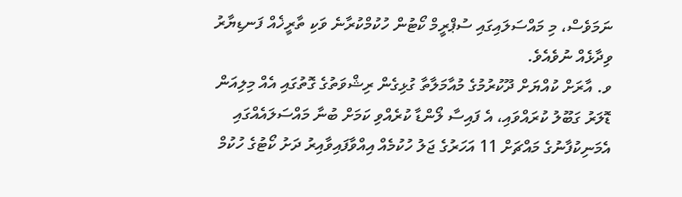ނަމަވެސް، މި މައްސަލައިގައި ސުޕްރީމް ކޯޓުން ހުކުމްކުރާނެ ވަކި ތާރީޚެއް ފަނޑިޔާރު ވިދާޅެއް ނުވެއެވެ.
ވ. އާރަށް ކުއްޔަށް ދޫކުރުމުގެ މުއާމަލާތާ ގުޅިގެން ރިޝްވަތުގެ ގޮތުގައި އެއް މިލިއަން ޑޮލަރު ގަބޫލު ކުރައްވައި، އެ ފައިސާ ލޯންޑާ ކުރެއްވި ކަމަށް ބުނާ މައްސަލައެއްގައި އެމަނިކުފާނުގެ މައްޗަށް 11 އަހަރުގެ ޖަލު ހުކުމެއް އިއްވާފައިވާއިރު ދަށު ކޯޓުގެ ހުކުމް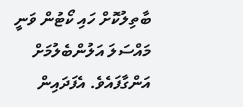ބާތިލުކޮށް ހައި ކޯޓުން ވަނީ މައްސަލަ އަލުންބެލުމަށް އަންގާފައެވެ. އެފަދައިން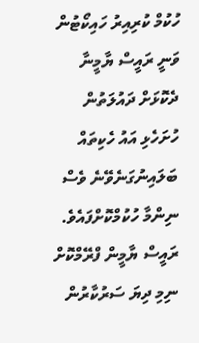ހުކުމް ކުރިއިރު ހައިކޯޓުން ވަނީ ރައީސް ޔާމީނާ ދެކޮޅަށް ދައުލަތުން ހުށަހެޅި އައު ހެކިތައް ބަލައިނުގަނެވޭނެ ވެސް ނިންމާ ހުކުމްކޮށްފައެވެ.
ރައީސް ޔާމީން ފްރޭމްކޮށް ނިމި ދިޔަ ސަރުކާރުން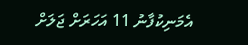އެމަނިކުފާނު 11 އަހަރަށް ޖަލަށް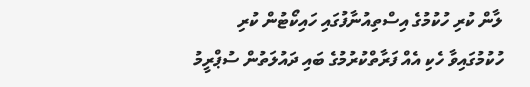ލާން ކުރި ހުކުމުގެ އިސްތިއުނާފުގައި ހައިކޯޓުން ކުރި ހުކުމުގައިވާ ހެކި އެއް ފަރާތްކުރުމުގެ ބައި ދައުލަތުން ސުޕްރީމު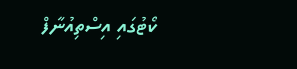ކޯޓުގައި އިސްތިއުނާފް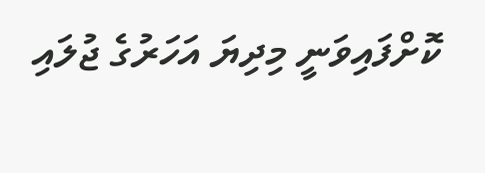ކޮށްފައިވަނީ މިދިޔަ އަހަރުގެ ޖުލައި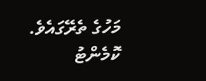މަހުގެ ތެރޭގައެވެ.
ކޮމެންޓު